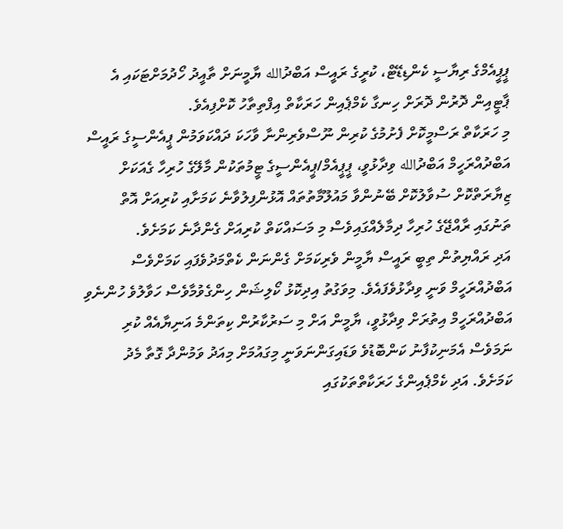ޕީޕީއެމްގެ ރިޔާސީ ކެންޑިޑޭޓް، ކުރީގެ ރައީސް އަބްދުالله ޔާމީނަށް ތާއީދު ހޯދުމަށްޓަކައި އެ ޕާޓީއިން ދޮރުން ދޮރަށް ހިނގާ ކެމްޕެއިން ހަރަކާތް އިފްތިތާހު ކޮށްފިއެވެ.
މި ހަރަކާތް ރަސްމީކޮށް ފެށުމުގެ ކުރިން ނޫސްވެރިންނާ ވާހަކަ ދައްކަވަމުން ޕީއެންސީގެ ރައީސް އަބްދުއްރަހީމް އަބްދުالله ވިދާޅުވީ، ޕީޕީއެމް/ޕީއެންސީގެ ޓީމުތަކުން މާލޭގެ ހުރިހާ ގެއަކަށް ޒިޔާރަތްކޮށް ސުވާލުކޮށް ބޭނުންވާ މައުލޫމާތުތައް އޮޅުންފިލުވާނެ ކަމަށާއި ކުރިއަށް އޮތް ތަނުގައި ރާއްޖޭގެ ހުރިހާ ދިމާލެއްގައިވެސް މި މަސައްކަތް ކުރިއަށް ގެންދާނެ ކަމަށެވެ.
އަދި ރައްޔިތުން ތިބީ ރައީސް ޔާމީން ވެރިކަމަށް ގެންނަން ކެތްމަދުވެފައި ކަމަށްވެސް އަބްދުއްރަހީމް ވަނީ ވިދާޅުވެފައެވެ. މިވަގުތު އިދިކޮޅު ކޯލިޝަން ހިންގެވުމާވެސް ހަވާލުވެ ހުންނެވި އަބްދުއްރަހީމް އިތުރަށް ވިދާޅުވީ، ޔާމީން އަށް މި ސަރުކާރުން ކިތަންމެ އަނިޔާއެއް ކުރި ނަމަވެސް އެމަނިކުފާނު ކަންބޮޑުވެ ވަޑައިގަންނަވަނީ މިގައުމަށް މިއަދު ވަމުންދާ ގޮތާ މެދު ކަމަށެވެ. އަދި ކެމްޕެއިންގެ ހަރަކާތްތަކުގައި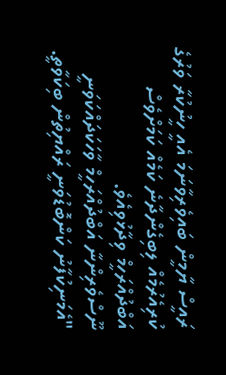ރައީސް ޔާމީން ބައިވެރިވާނަމަ އެއީ ހީނުކުރާ ވަރުގެ ކުރިއެރުމެއް ލިބިގެންދާނެ ކަމެއް ކަމަށްވެސް އަބްދުއްރަހީމް ވިދާޅުވިއެވެ.
ނޫސްވެރިންނާ އަބްދުއްރަހީމް ވާހަކަދައްކަވަނީ
"އެމަނިކުފާނު ކަންބޮޑުވަނީ ރައްޔިތުން ބިކަވާތީ.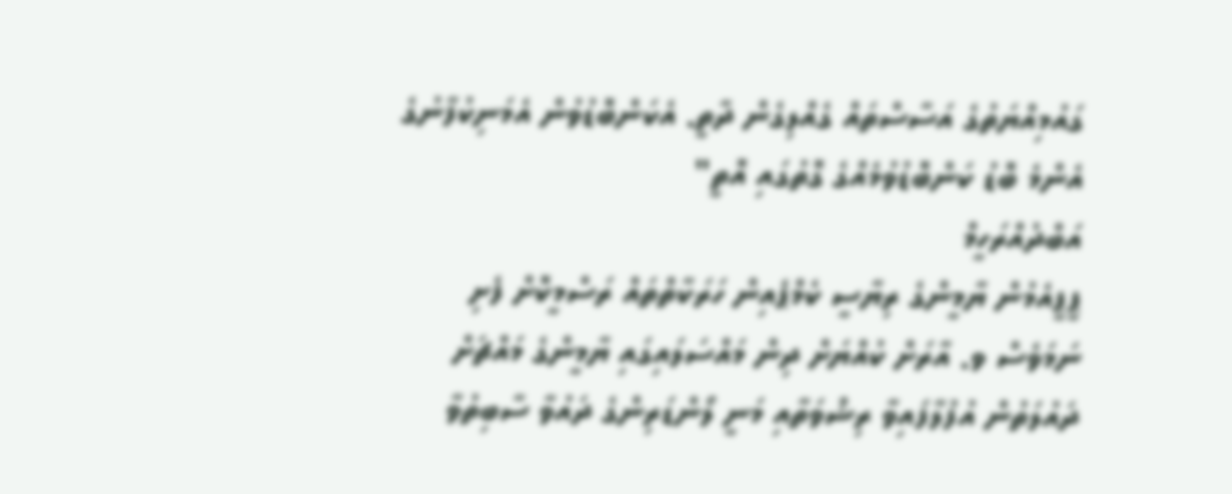ގައުމިއްޔަތުގެ އަސާސްތައް ގެއްލިގެން ދާތީ. އެކަންބޮޑުވުން އެމަނިކުފާނުގެ އެންމެ ބޮޑު ކަންބޮޑުވުމެއްގެ ގޮތުގައި އޮތީ"
އަބްދުއްރަހީމް
ޕީޕީއެމުން ޔާމީންގެ ރިޔާސީ ކެމްޕެއިން ހަރަކާތްތައް ރަސްމީކޮށް ފެށި ނަމަވެސް ވ. އާރަށް ކުއްޔަށް ދިން މައްސަލައިގައި ޔާމީންގެ މައްޗަށް ދައުލަތުން އުފުލާފައިވާ ރިޝްވަތާއި މަނީ ލޯންޑަރިންގެ ދައުވާ ސާބިތުވާ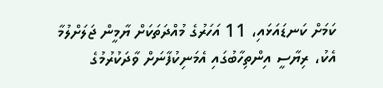ކަމަށް ކަނޑައަޅައި، 11 އަހަރުގެ މުއްދަތަކަށް ޔާމީން ޖަލަށްލުމާ އެކު، ރިޔާސީ އިންތިހާބުގައި އެމަނިކުފާނަށް ވާދަކުރުމުގެ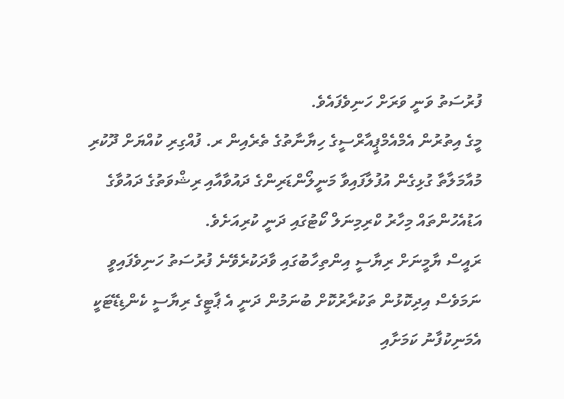ފުރުސަތު ވަނީ ވަރަށް ހަނިވެފައެވެ.
މީގެ އިތުރުން އެމްއެމްޕީއާރްސީގެ ހިޔާނާތުގެ ތެރެއިން ރ. ފުއްގިރި ކުއްޔަށް ދޫކުރި މުއާމަލާތާ ގުޅިގެން އުފުލާފައިވާ މަނީލޯންޑަރިންގެ ދައުވާއާއި ރިޝްވަތުގެ ދައުވާގެ އަޑުއެހުންތައް މިހާރު ކްރިމިނަލް ކޯޓުގައި ދަނީ ކުރިއަށެވެ.
ރައީސް ޔާމީނަށް ރިޔާސީ އިންތިހާބުގައި ވާދަކުރެވޭނެ ފުރުސަތު ހަނިވެފައިވީ ނަމަވެސް އިދިކޮޅުން ތަކުރާރުކޮށް ބުނަމުން ދަނީ އެ ޕާޓީގެ ރިޔާސީ ކެންޑިޑޭޓަކީ އެމަނިކުފާނު ކަމަށާއި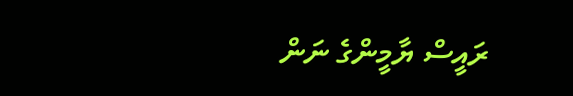ރައީސް ޔާމީންގެ ނަން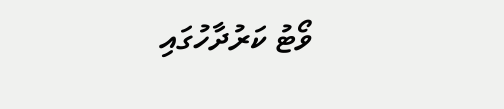ވޯޓު ކަރުދާހުގައި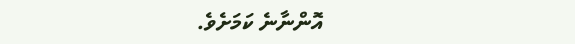އޮންނާނެ ކަމަށެވެ.